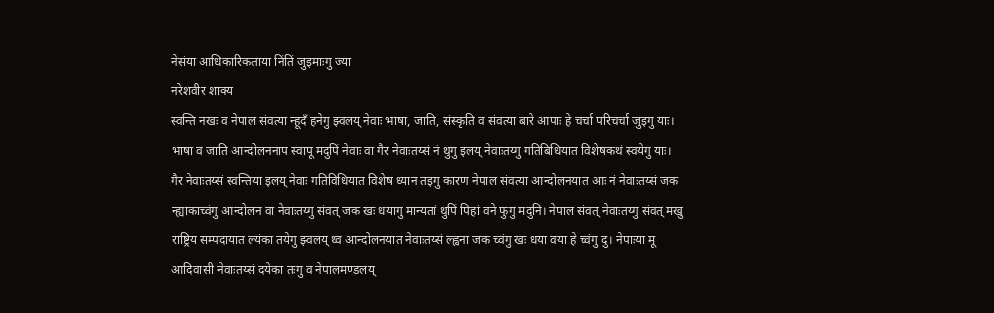नेसंया आधिकारिकताया निंतिं जुइमाःगु ज्या
नरेशवीर शाक्य
स्वन्ति नखः व नेपाल संवत्या न्हूदँ हनेगु झ्वलय् नेवाः भाषा, जाति, संस्कृति व संवत्या बारे आपाः हे चर्चा परिचर्चा जुइगु याः। भाषा व जाति आन्दोलननाप स्वापू मदुपिं नेवाः वा गैर नेवाःतय्सं नं थुगु इलय् नेवाःतय्गु गतिबिधियात विशेषकथं स्वयेगु याः। गैर नेवाःतय्सं स्वन्तिया इलय् नेवाः गतिविधियात विशेष ध्यान तइगु कारण नेपाल संवत्या आन्दोलनयात आः नं नेवाःतय्सं जक न्ह्याकाच्वंगु आन्दोलन वा नेवाःतय्गु संवत् जक खः धयागु मान्यतां थुपिं पिहां वने फुगु मदुनि। नेपाल संवत् नेवाःतय्गु संवत् मखु राष्ट्रिय सम्पदायात ल्यंका तयेगु झ्वलय् थ्व आन्दोलनयात नेवाःतय्सं ल्ह्वना जक च्वंगु खः धया वया हे च्वंगु दु। नेपाःया मू आदिवासी नेवाःतय्सं दयेका तःगु व नेपालमण्डलय्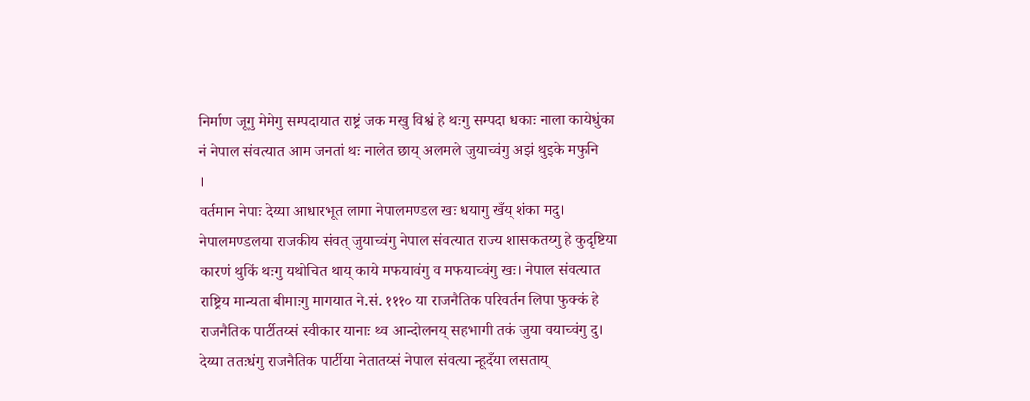निर्माण जूगु मेमेगु सम्पदायात राष्ट्रं जक मखु विश्वं हे थःगु सम्पदा धकाः नाला कायेधुंका नं नेपाल संवत्यात आम जनतां थः नालेत छाय् अलमले जुयाच्वंगु अझं थुइके मफुनि
।
वर्तमान नेपाः देय्या आधारभूत लागा नेपालमण्डल खः धयागु खँय् शंका मदु। नेपालमण्डलया राजकीय संवत् जुयाच्वंगु नेपाल संवत्यात राज्य शासकतय्गु हे कुदृष्टिया कारणं थुकिं थःगु यथोचित थाय् काये मफयावंगु व मफयाच्वंगु खः। नेपाल संवत्यात राष्ट्रिय मान्यता बीमाःगु मागयात ने.सं. १११० या राजनैतिक परिवर्तन लिपा फुक्कं हे राजनैतिक पार्टीतय्सं स्वीकार यानाः थ्व आन्दोलनय् सहभागी तकं जुया वयाच्वंगु दु। देय्या ततःधंगु राजनैतिक पार्टीया नेतातय्सं नेपाल संवत्या न्हूदँया लसताय्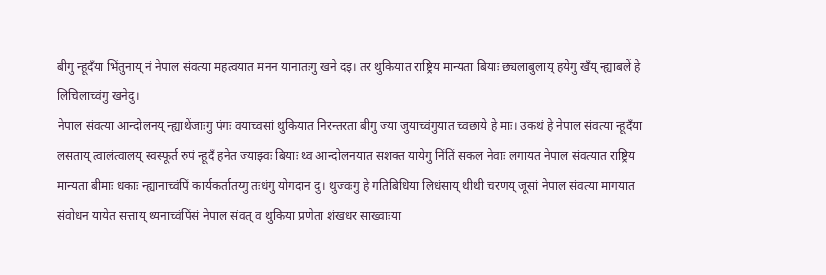बीगु न्हूदँया भिंतुनाय् नं नेपाल संवत्या महत्वयात मनन यानातःगु खने दइ। तर थुकियात राष्ट्रिय मान्यता बियाः छ्यलाबुलाय् हयेगु खँय् न्ह्याबलें हे लिचिलाच्वंगु खनेदु।
नेपाल संवत्या आन्दोलनय् न्ह्याथेंजाःगु पंगः वयाच्वसां थुकियात निरन्तरता बीगु ज्या जुयाच्वंगुयात च्वछाये हे माः। उकथं हे नेपाल संवत्या न्हूदँया लसताय् त्वालंत्वालय् स्वस्फूर्त रुपं न्हूदँ हनेत ज्याझ्वः बियाः थ्व आन्दोलनयात सशक्त यायेगु निंतिं सकल नेवाः लगायत नेपाल संवत्यात राष्ट्रिय मान्यता बीमाः धकाः न्ह्यानाच्वंपिं कार्यकर्तातय्गु तःधंगु योगदान दु। थुज्वःगु हे गतिबिधिया लिधंसाय् थीथी चरणय् जूसां नेपाल संवत्या मागयात संवोधन यायेत सत्ताय् थ्यनाच्वंपिंसं नेपाल संवत् व थुकिया प्रणेता शंखधर साख्वाःया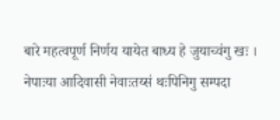बारे महत्वपूर्ण निर्णय यायेत बाध्य हे जुयाच्वंगु खः ।
नेपाःया आदिवासी नेवाःतय्सं थःपिनिगु सम्पदा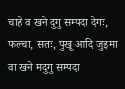चाहे व खने दुगु सम्पदा देगः, फल्चा, सतः, पुखू आदि जुइमा वा खने मदुगु सम्पदा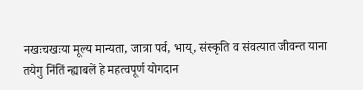नखःचखःया मूल्य मान्यता, जात्रा पर्व, भाय्, संस्कृति व संवत्यात जीवन्त याना तयेगु निंतिं न्ह्याबलें हे महत्वपूर्ण योगदान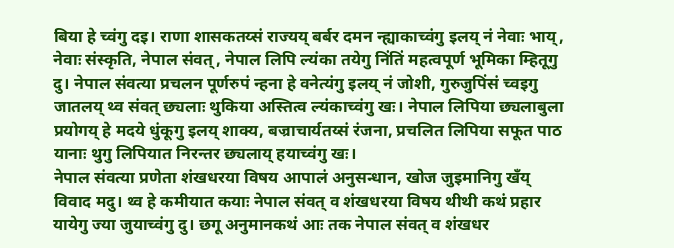बिया हे च्वंगु दइ। राणा शासकतय्सं राज्यय् बर्बर दमन न्ह्याकाच्वंगु इलय् नं नेवाः भाय्, नेवाः संस्कृति, नेपाल संवत्, नेपाल लिपि ल्यंका तयेगु निंतिं महत्वपूर्ण भूमिका म्हितूगु दु। नेपाल संवत्या प्रचलन पूर्णरुपं न्हना हे वनेत्यंगु इलय् नं जोशी, गुरुजुपिंसं च्वइगु जातलय् थ्व संवत् छ्यलाः थुकिया अस्तित्व ल्यंकाच्वंगु खः। नेपाल लिपिया छ्यलाबुला प्रयोगय् हे मदये धुंकूगु इलय् शाक्य, बज्राचार्यतय्सं रंजना, प्रचलित लिपिया सफूत पाठ यानाः थुगु लिपियात निरन्तर छ्यलाय् हयाच्वंगु खः।
नेपाल संवत्या प्रणेता शंखधरया विषय आपालं अनुसन्धान, खोज जुइमानिगु खँय् विवाद मदु। थ्व हे कमीयात कयाः नेपाल संवत् व शंखधरया विषय थीथी कथं प्रहार यायेगु ज्या जुयाच्वंगु दु। छगू अनुमानकथं आः तक नेपाल संवत् व शंखधर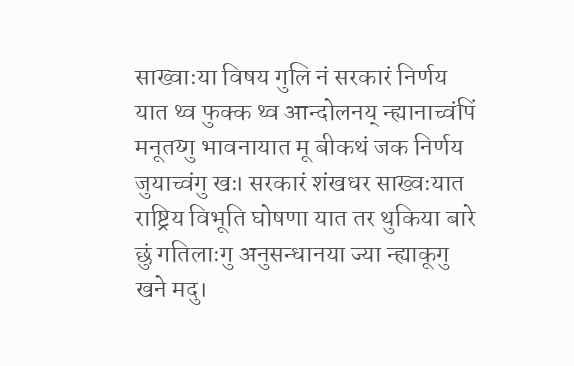साख्वाःया विषय गुलि नं सरकारं निर्णय यात थ्व फुक्क थ्व आन्दोलनय् न्ह्यानाच्वंपिं मनूतय्गु भावनायात मू बीकथं जक निर्णय जुयाच्वंगु खः। सरकारं शंखधर साख्वःयात राष्ट्रिय विभूति घोषणा यात तर थुकिया बारे छुं गतिलाःगु अनुसन्धानया ज्या न्ह्याकूगु खने मदु।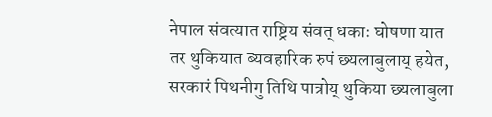नेपाल संवत्यात राष्ट्रिय संवत् धकाः घोषणा यात तर थुकियात ब्यवहारिक रुपं छ्यलाबुलाय् हयेत, सरकारं पिथनीगु तिथि पात्रोय् थुकिया छ्यलाबुला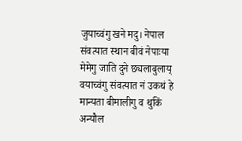जुयाच्वंगु खने मदु। नेपाल संवत्यात स्थान बीवं नेपाःया मेमेगु जाति दुने छ्यलाबुलाय् वयाच्वंगु संवत्यात नं उकथं हे मान्यता बीमालीगु व थुकिं अन्यौल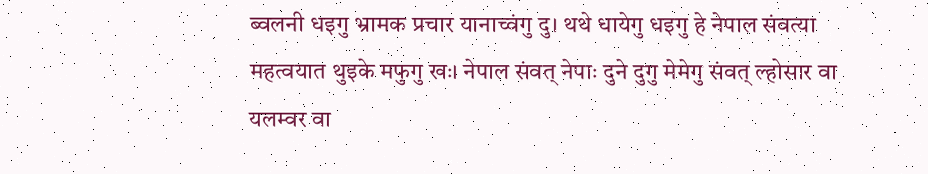ब्वलनी धइगु भ्रामक प्रचार यानाच्वंगु दु। थथे धायेगु धइगु हे नेपाल संवत्या महत्वयात थुइके मफुगु खः। नेपाल संवत् नेपाः दुने दुगु मेमेगु संवत् ल्होसार वा यलम्वर वा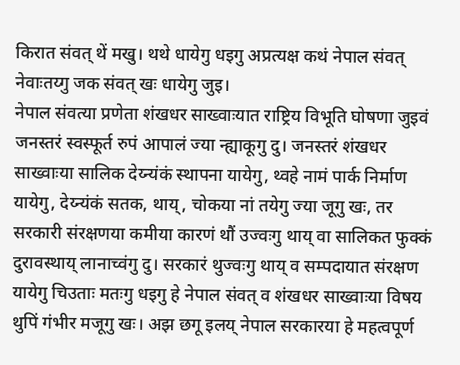किरात संवत् थें मखु। थथे धायेगु धइगु अप्रत्यक्ष कथं नेपाल संवत् नेवाःतय्गु जक संवत् खः धायेगु जुइ।
नेपाल संवत्या प्रणेता शंखधर साख्वाःयात राष्ट्रिय विभूति घोषणा जुइवं जनस्तरं स्वस्फूर्त रुपं आपालं ज्या न्ह्याकूगु दु। जनस्तरं शंखधर साख्वाःया सालिक देय्न्यंकं स्थापना यायेगु, थ्वहे नामं पार्क निर्माण यायेगु, देय्न्यंकं सतक, थाय्, चोकया नां तयेगु ज्या जूगु खः, तर सरकारी संरक्षणया कमीया कारणं थौं उज्वःगु थाय् वा सालिकत फुक्कं दुरावस्थाय् लानाच्वंगु दु। सरकारं थुज्वःगु थाय् व सम्पदायात संरक्षण यायेगु चिउताः मतःगु धइगु हे नेपाल संवत् व शंखधर साख्वाःया विषय थुपिं गंभीर मजूगु खः। अझ छगू इलय् नेपाल सरकारया हे महत्वपूर्ण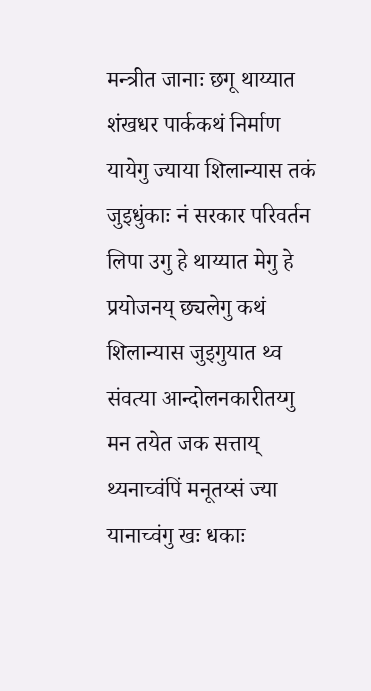मन्त्रीत जानाः छगू थाय्यात शंखधर पार्ककथं निर्माण यायेगु ज्याया शिलान्यास तकं जुइधुंकाः नं सरकार परिवर्तन लिपा उगु हे थाय्यात मेगु हे प्रयोजनय् छ्यलेगु कथं शिलान्यास जुइगुयात थ्व संवत्या आन्दोलनकारीतय्गु मन तयेत जक सत्ताय् थ्यनाच्वंपिं मनूतय्सं ज्या यानाच्वंगु खः धकाः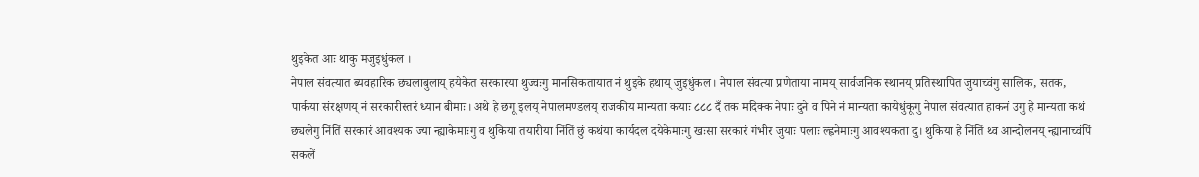थुइकेत आः थाकु मजुइधुंकल ।
नेपाल संवत्यात ब्यवहारिक छ्यलाबुलाय् हयेकेत सरकारया थुज्वःगु मानसिकतायात नं थुइके हथाय् जुइधुंकल। नेपाल संवत्या प्रणेताया नामय् सार्वजनिक स्थानय् प्रतिस्थापित जुयाच्वंगु सालिक, सतक, पार्कया संरक्षणय् नं सरकारीस्तरं ध्यान बीमाः। अथे हे छगू इलय् नेपालमण्डलय् राजकीय मान्यता कयाः ८८८ दँ तक मदिक्क नेपाः दुने व पिने नं मान्यता कायेधुंकूगु नेपाल संवत्यात हाकनं उगु हे मान्यता कथं छ्यलेगु निंतिं सरकारं आवश्यक ज्या न्ह्याकेमाःगु व थुकिया तयारीया निंतिं छुं कथंया कार्यदल दयेकेमाःगु खःसा सरकारं गंभीर जुयाः पलाः ल्ह्वनेमाःगु आवश्यकता दु। थुकिया हे निंतिं थ्व आन्दोलनय् न्ह्यानाच्वंपिं सकलें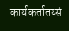कार्यकर्तातय्सं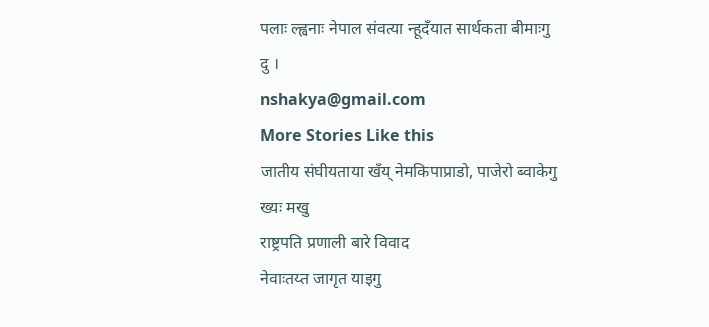पलाः ल्ह्वनाः नेपाल संवत्या न्हूदँयात सार्थकता बीमाःगु दु ।
nshakya@gmail.com
More Stories Like this
जातीय संघीयताया खँय् नेमकिपाप्राडो, पाजेरो ब्वाकेगु ख्यः मखु
राष्ट्रपति प्रणाली बारे विवाद
नेवाःतय्त जागृत याइगु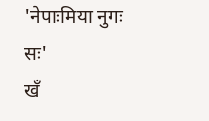'नेपाःमिया नुगः सः'
खँ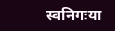स्वनिगःया